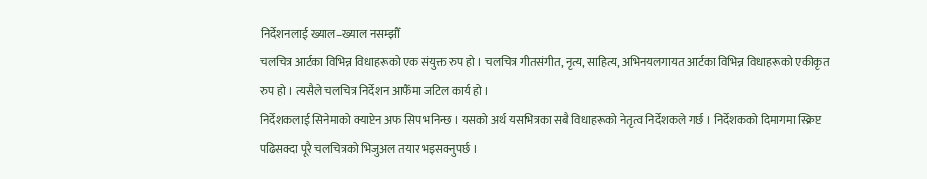निर्देशनलाई ख्याल–ख्याल नसम्झौँ
चलचित्र आर्टका विभिन्न विधाहरूको एक संयुक्त रुप हो । चलचित्र गीतसंगीत, नृत्य, साहित्य, अभिनयलगायत आर्टका विभिन्न विधाहरूको एकीकृत रुप हो । त्यसैले चलचित्र निर्देशन आफैँमा जटिल कार्य हो ।
निर्देशकलाई सिनेमाको क्याप्टेन अफ सिप भनिन्छ । यसको अर्थ यसभित्रका सबै विधाहरूको नेतृत्व निर्देशकले गर्छ । निर्देशकको दिमागमा स्क्रिप्ट पढिसक्दा पूरै चलचित्रको भिजुअल तयार भइसक्नुपर्छ ।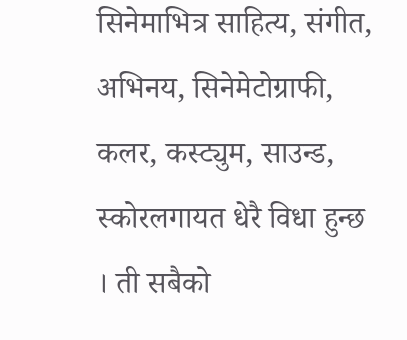सिनेमाभित्र साहित्य, संगीत, अभिनय, सिनेमेटोग्राफी, कलर, कस्ट्युम, साउन्ड, स्कोरलगायत धेरै विधा हुन्छ । ती सबैको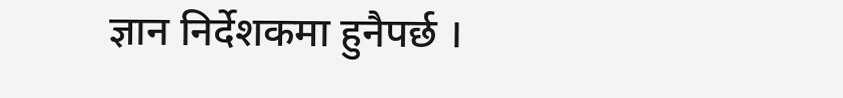ज्ञान निर्देशकमा हुनैपर्छ ।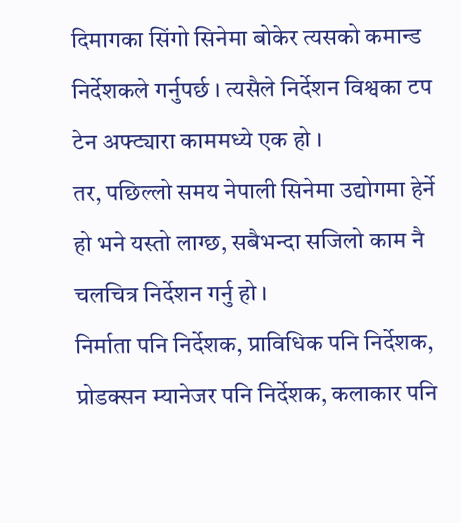दिमागका सिंगो सिनेमा बोकेर त्यसको कमान्ड निर्देशकले गर्नुपर्छ । त्यसैले निर्देशन विश्वका टप टेन अफ्ट्यारा काममध्ये एक हो ।
तर, पछिल्लो समय नेपाली सिनेमा उद्योगमा हेर्ने हो भने यस्तो लाग्छ, सबैभन्दा सजिलो काम नै चलचित्र निर्देशन गर्नु हो ।
निर्माता पनि निर्देशक, प्राविधिक पनि निर्देशक, प्रोडक्सन म्यानेजर पनि निर्देशक, कलाकार पनि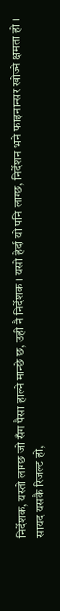निर्देशक, यस्तो लाग्छ जो सँग पैसा हाल्ने मान्छे छ, उही नै निर्देशक । यसो हेर्दा यो पनि लाग्छ, निर्देशन भने फाइनान्सर खोज्ने क्षमता हो ।
सायद यसकै रिजल्ट हो,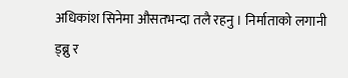अधिकांश सिनेमा औसतभन्दा तलै रहनु । निर्माताको लगानी ड्ब्नु र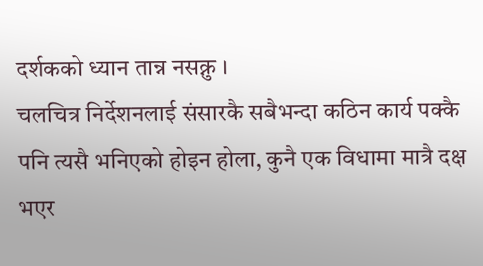दर्शकको ध्यान तान्न नसक्नु ।
चलचित्र निर्देशनलाई संसारकै सबैभन्दा कठिन कार्य पक्कै पनि त्यसै भनिएको होइन होला, कुनै एक विधामा मात्रै दक्ष भएर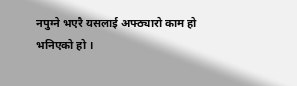नपुग्ने भएरै यसलाई अफ्ठ्यारो काम हो भनिएको हो ।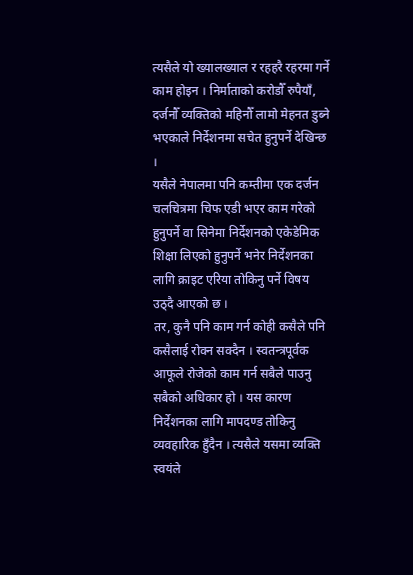त्यसैले यो ख्यालख्याल र रहहरै रहरमा गर्ने काम होइन । निर्माताको करोडौँ रुपैयाँ, दर्जनौँ व्यक्तिको महिनौँ लामो मेहनत डुब्ने भएकाले निर्देशनमा सचेत हुनुपर्ने देखिन्छ ।
यसैले नेपालमा पनि कम्तीमा एक दर्जन चलचित्रमा चिफ एडी भएर काम गरेको हुनुपर्ने वा सिनेमा निर्देशनको एकेडेमिक शिक्षा लिएको हुनुपर्ने भनेर निर्देशनका लागि क्राइट एरिया तोकिनु पर्ने विषय उठ्दै आएको छ ।
तर, कुनै पनि काम गर्न कोही कसैले पनि कसैलाई रोक्न सक्दैन । स्वतन्त्रपूर्वक आफूले रोजेको काम गर्न सबैले पाउनु सबैको अधिकार हो । यस कारण निर्देशनका लागि मापदण्ड तोकिनु व्यवहारिक हुँदैन । त्यसैले यसमा व्यक्ति स्वयंले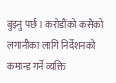बुझ्नु पर्छ । करोडौंको कसैको लगानीका लागि निर्देशनको कमान्ड गर्ने व्यक्ति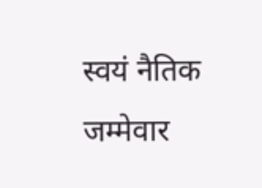स्वयं नैतिक जम्मेवार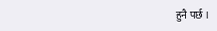हुनै पर्छ ।